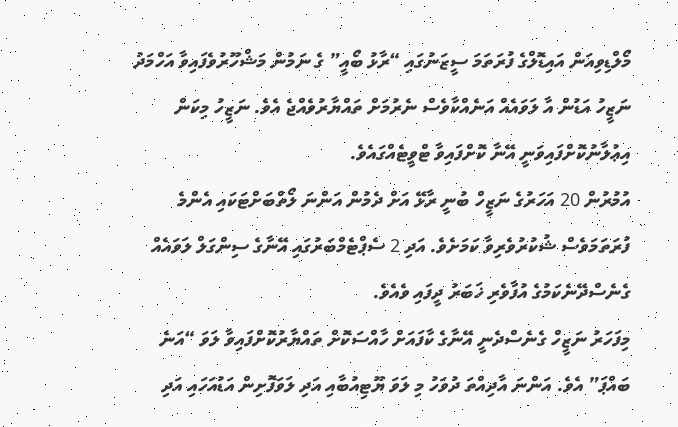މޯލްޑިވިއަން އައިޑޮލްގެ ފުރަތަމަ ސީޒަނުގައި “ރާޅު ބޯއީ” ގެ ނަމުން މަޝްހޫރުވެފައިވާ އަހްމަދު ނަޒީހު އަޑުން އާ ލަވައެއް އަނެއްކާވެސް ނެރުމަށް ތައްޔާރުވެއްޖެ އެވެ. ނަޒީހު މިކަން އިޢުލާނުކޮށްފައިވަނީ އޭނާ ކޮށްފައިވާ ޓްވީޓެއްގައެވެ.
އުމުރުން 20 އަހަރުގެ ނަޒީހް ބުނީ ރާޅޭ އަށް ދެމުން އަންނަ ލޯތްބަށްޓަކައި އެންމެ ފުރަތަމަވެސް ޝުކުރުވެރިވާ ކަމަށެވެ. އަދި 2 ސެޕްޓެމްބަރުގައި އޭނާގެ ސިންގަލް ލަވައެއް ގެނެސްދޭނެކަމުގެ އުފާވެރި ޚަބަރު ދީފައި ވެއެވެ.
މިފަހަރު ނަޒީހް ގެނެސްދެނީ އޭނާގެ ކާފައަށް ހާއްސަކޮށް ތައްޔާރުކޮށްފައިވާ ލަވަ “އަނެ ބައްޕަ” އެވެ. އަންނަ އާދިއްތަ ދުވަހު މި ލަވަ ޔޫޓިއުބާއި އަދި ލަވަފޮށިން އަޑުއަހައި އަދި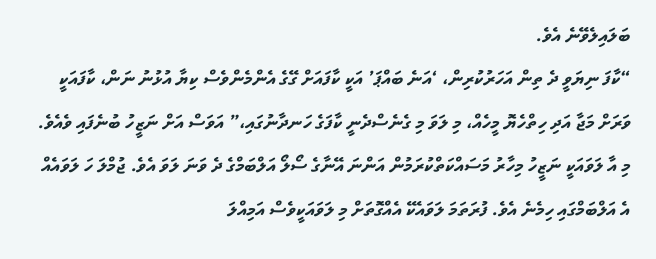ބަލައިލެވޭނެ އެވެ.
“ކާފަ ނިޔަވީ ދެ ތިން އަހަރުކުރިން، ‘އަނެ ބައްޕަ’ އަކީ ކާފައަށް ގޭގެ އެންމެންވެސް ކިޔާ އުޅުނު ނަން، ކާފައަކީ ވަރަށް މަޖާ އަދި ހިތްހެޔޮ މީހެއް، މި ލަވަ މި ގެނެސްދެނީ ކާފަގެ ހަނދާނުގައި،” އަވަސް އަށް ނަޒީހު ބުނެފައި ވެއެވެ.
މި އާ ލަވައަކީ ނަޒީހު މިހާރު މަސައްކަތްކުރަމުން އަންނަ އޭނާގެ ސޯލޯ އަލްބަމްގެ ދެ ވަނަ ލަވަ އެވެ. ޖުމްލަ ހަ ލަވައެއް އެ އަލްބަމްގައި ހިމެނެ އެވެ. ފުރަތަމަ ލަވައެކޭ އެއްގޮތަށް މި ލަވައަކީވެސް އަމިއްލަ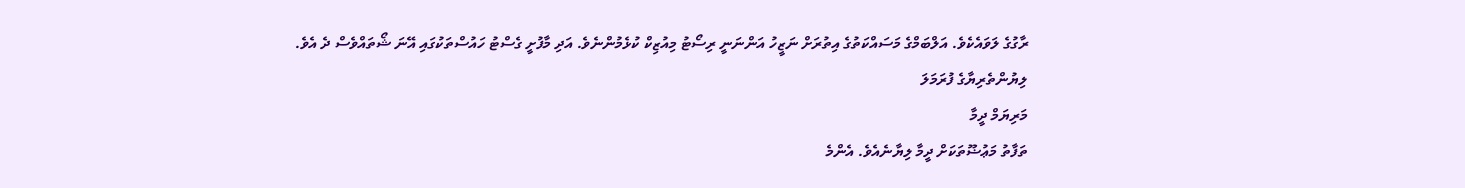ރާގުގެ ލަވައެކެވެ. އަލްބަމްގެ މަސައްކަތުގެ އިތުރަށް ނަޒީހު އަންނަނީ ރިސޯޓު މިއުޒިކް ކުޅެމުންނެވެ. އަދި މާފުށީ ގެސްޓު ހައުސްތަކުގައި އޭނަ ޝޯތައްވެސް ދެ އެވެ.
ލިޔުންތެރިޔާގެ ފުރަމަލަ
މަރިޔަމް ދީމާ
ތަފާތު މަޢުޟޫތަކަށް ދީމާ ލިޔާނެއެވެ. އެންމެ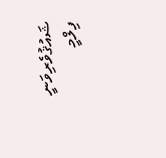ޝައުޤުވެރިވަނީ ފިލްމީ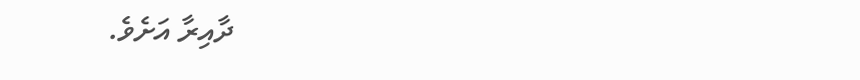ދާއިރާ އަށެވެ.